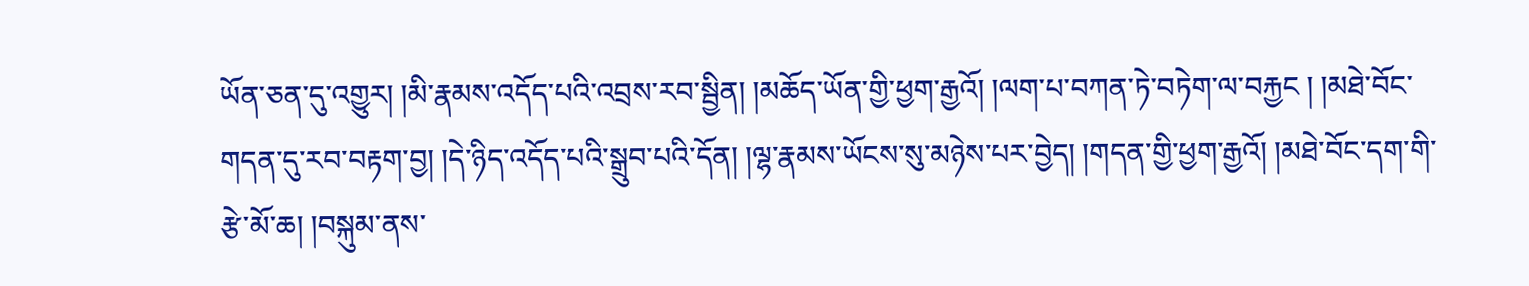ཡོན་ཅན་དུ་འགྱུར། །མི་རྣམས་འདོད་པའི་འབྲས་རབ་སྦྱིན། །མཆོད་ཡོན་གྱི་ཕྱག་རྒྱའོ། །ལག་པ་བཀན་ཏེ་བཏེག་ལ་བརྐྱང ། །མཐེ་བོང་གདན་དུ་རབ་བརྟག་བྱ། །དེ་ཉིད་འདོད་པའི་སྒྲུབ་པའི་དོན། །ལྷ་རྣམས་ཡོངས་སུ་མཉེས་པར་བྱེད། །གདན་གྱི་ཕྱག་རྒྱའོ། །མཐེ་བོང་དག་གི་རྩེ་མོ་ཆ། །བསྐུམ་ནས་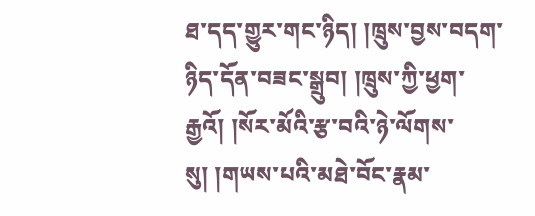ཐ་དད་གྱུར་གང་ཉིད། །ཁྲུས་བྱས་བདག་ཉིད་དོན་བཟང་སྒྲུབ། །ཁྲུས་ཀྱི་ཕྱག་རྒྱའོ། །སོར་མོའི་རྩ་བའི་ཉེ་ལོགས་སུ། །གཡས་པའི་མཐེ་བོང་རྣམ་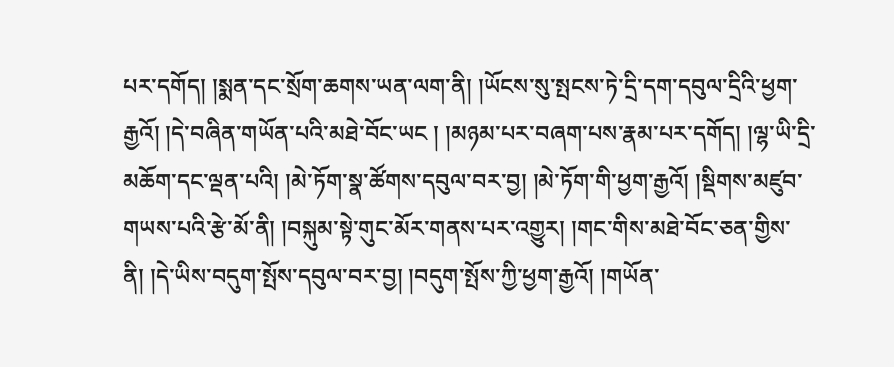པར་དགོད། །སྨན་དང་སྲོག་ཆགས་ཡན་ལག་ནི། །ཡོངས་སུ་སྤངས་ཏེ་དྲི་དག་དབུལ་དྲིའི་ཕྱག་རྒྱའོ། །དེ་བཞིན་གཡོན་པའི་མཐེ་བོང་ཡང ། །མཉམ་པར་བཞག་པས་རྣམ་པར་དགོད། །ལྷ་ཡི་དྲི་མཆོག་དང་ལྡན་པའི། །མེ་ཏོག་སྣ་ཚོགས་དབུལ་བར་བྱ། །མེ་ཏོག་གི་ཕྱག་རྒྱའོ། །སྡིགས་མཛུབ་གཡས་པའི་རྩེ་མོ་ནི། །བསྐུམ་སྟེ་གུང་མོར་གནས་པར་འགྱུར། །གང་གིས་མཐེ་བོང་ཅན་གྱིས་ནི། །དེ་ཡིས་བདུག་སྤོས་དབུལ་བར་བྱ། །བདུག་སྤོས་ཀྱི་ཕྱག་རྒྱའོ། །གཡོན་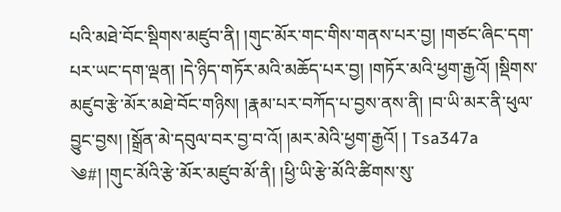པའི་མཐེ་བོང་སྡིགས་མཛུབ་ནི། །གུང་མོར་གང་གིས་གནས་པར་བྱ། །གཙང་ཞིང་དག་པར་ཡང་དག་ལྡན། །དེ་ཉིད་གཏོར་མའི་མཆོད་པར་བྱ། །གཏོར་མའི་ཕྱག་རྒྱའོ། །སྡིགས་མཛུབ་རྩེ་མོར་མཐེ་བོང་གཉིས། །རྣམ་པར་བཀོད་པ་བྱས་ནས་ནི། །བ་ཡི་མར་ནི་ཕུལ་བྱུང་བྱས། །སྒྲོན་མེ་དབུལ་བར་བྱ་བ་འོ། །མར་མེའི་ཕྱག་རྒྱའོ། ། Tsa347a ༄#། །གུང་མོའི་རྩེ་མོར་མཛུབ་མོ་ནི། །ཕྱི་ཡི་རྩེ་མོའི་ཚིགས་སུ་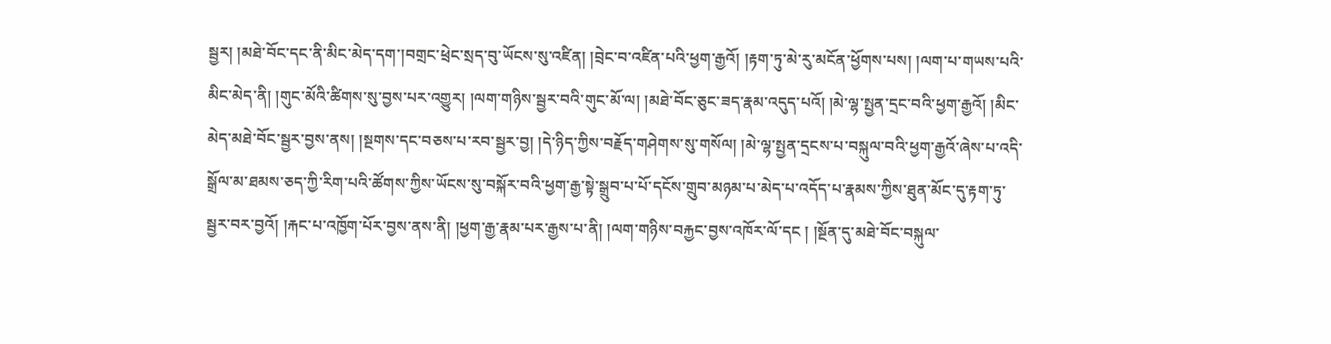སྦྱར། །མཐེ་བོང་དང་ནི་མིང་མེད་དག་།བགྲང་ཕྲེང་སྲད་བུ་ཡོངས་སུ་འཛིན། །བྲེང་བ་འཛིན་པའི་ཕྱག་རྒྱའོ། །རྟག་ཏུ་མེ་རུ་མངོན་ཕྱོགས་པས། །ལག་པ་གཡས་པའི་མིང་མེད་ནི། །གུང་མོའི་ཚིགས་སུ་བྱས་པར་འགྱུར། །ལག་གཉིས་སྦྱར་བའི་གུང་མོ་ལ། །མཐེ་བོང་ཅུང་ཟད་རྣམ་འདུད་པའོ། །མེ་ལྷ་སྤྱན་དྲང་བའི་ཕྱག་རྒྱའོ། །མིང་མེད་མཐེ་བོང་སྦྱར་བྱས་ནས། །སྔགས་དང་བཅས་པ་རབ་སྦྱར་བྱ། །དེ་ཉིད་ཀྱིས་བརྗོད་གཤེགས་སུ་གསོལ། །མེ་ལྷ་སྤྱན་དྲངས་པ་བསྐུལ་བའི་ཕྱག་རྒྱའོ་ཞེས་པ་འདི་སྒྲོལ་མ་ཐམས་ཅད་ཀྱི་རིག་པའི་ཚོགས་ཀྱིས་ཡོངས་སུ་བསྐོར་བའི་ཕྱག་རྒྱ་སྟེ་སྒྲུབ་པ་པོ་དངོས་གྲུབ་མཉམ་པ་མེད་པ་འདོད་པ་རྣམས་ཀྱིས་ཐུན་མོང་དུ་རྟག་ཏུ་སྦྱར་བར་བྱའོ། །རྐང་པ་འཁྱོག་པོར་བྱས་ནས་ནི། །ཕྱག་རྒྱ་རྣམ་པར་རྒྱས་པ་ནི། །ལག་གཉིས་བརྐྱང་བྱས་འཁོར་ལོ་དང ། །སྔོན་དུ་མཐེ་བོང་བསྐུལ་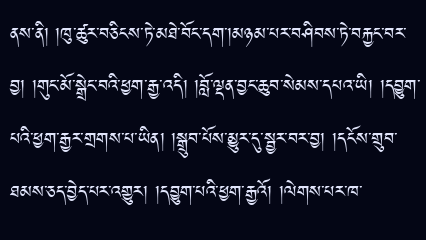ནས་ནི། །ཁུ་ཚུར་བཅིངས་ཏེ་མཐེ་བོང་དག་།མཉམ་པར་བཤིབས་ཏེ་བརྐྱང་བར་བྱ། །གུང་མོ་སྒྲེང་བའི་ཕྱག་རྒྱ་འདི། །བློ་ལྡན་བྱང་ཆུབ་སེམས་དཔའ་ཡི། །དབྱུག་པའི་ཕྱག་རྒྱར་གྲགས་པ་ཡིན། །སྒྲུབ་པོས་མྱུར་དུ་སྦྱར་བར་བྱ། །དངོས་གྲུབ་ཐམས་ཅད་བྱེད་པར་འགྱུར། །དབྱུག་པའི་ཕྱག་རྒྱའོ། །ལེགས་པར་ཁ་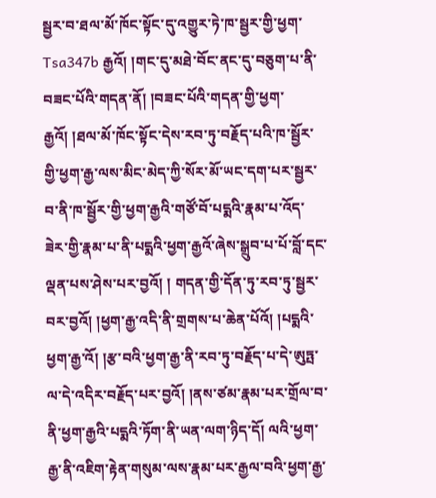སྦྱར་བ་ཐལ་མོ་ཁོང་སྟོང་དུ་འགྱུར་ཏེ་ཁ་སྦྱར་གྱི་ཕྱག་ Tsa347b རྒྱའོ། །གང་དུ་མཐེ་བོང་ནང་དུ་བཅུག་པ་ནི་བཟང་པོའི་གདན་ནོ། །བཟང་པོའི་གདན་གྱི་ཕྱག་རྒྱའོ། །ཐལ་མོ་ཁོང་སྟོང་དེས་རབ་ཏུ་བརྗོད་པའི་ཁ་སྦྱོར་གྱི་ཕྱག་རྒྱ་ལས་མིང་མེད་ཀྱི་སོར་མོ་ཡང་དག་པར་སྦྱར་བ་ནི་ཁ་སྦྱོར་གྱི་ཕྱག་རྒྱའི་གཙོ་བོ་པདྨའི་རྣམ་པ་འོད་ཟེར་གྱི་རྣམ་པ་ནི་པདྨའི་ཕྱག་རྒྱའོ་ཞེས་སྒྲུབ་པ་པོ་བློ་དང་ལྡན་པས་ཤེས་པར་བྱའོ། ། གདན་གྱི་དོན་ཏུ་རབ་ཏུ་སྦྱར་བར་བྱའོ། །ཕྱག་རྒྱ་འདི་ནི་གྲགས་པ་ཆེན་པོའོ། །པདྨའི་ཕྱག་རྒྱ་འོ། །རྩ་བའི་ཕྱག་རྒྱ་ནི་རབ་ཏུ་བརྗོད་པ་དེ་ཨུཏྤ་ལ་དེ་འདིར་བརྗོད་པར་བྱའོ། །ནས་ཙམ་རྣམ་པར་གྲོལ་བ་ནི་ཕྱག་རྒྱའི་པདྨའི་ཏོག་ནི་ཡན་ལག་ཉིད་དོ། ལའི་ཕྱག་རྒྱ་ནི་འཇིག་རྟེན་གསུམ་ལས་རྣམ་པར་རྒྱལ་བའི་ཕྱག་རྒྱ་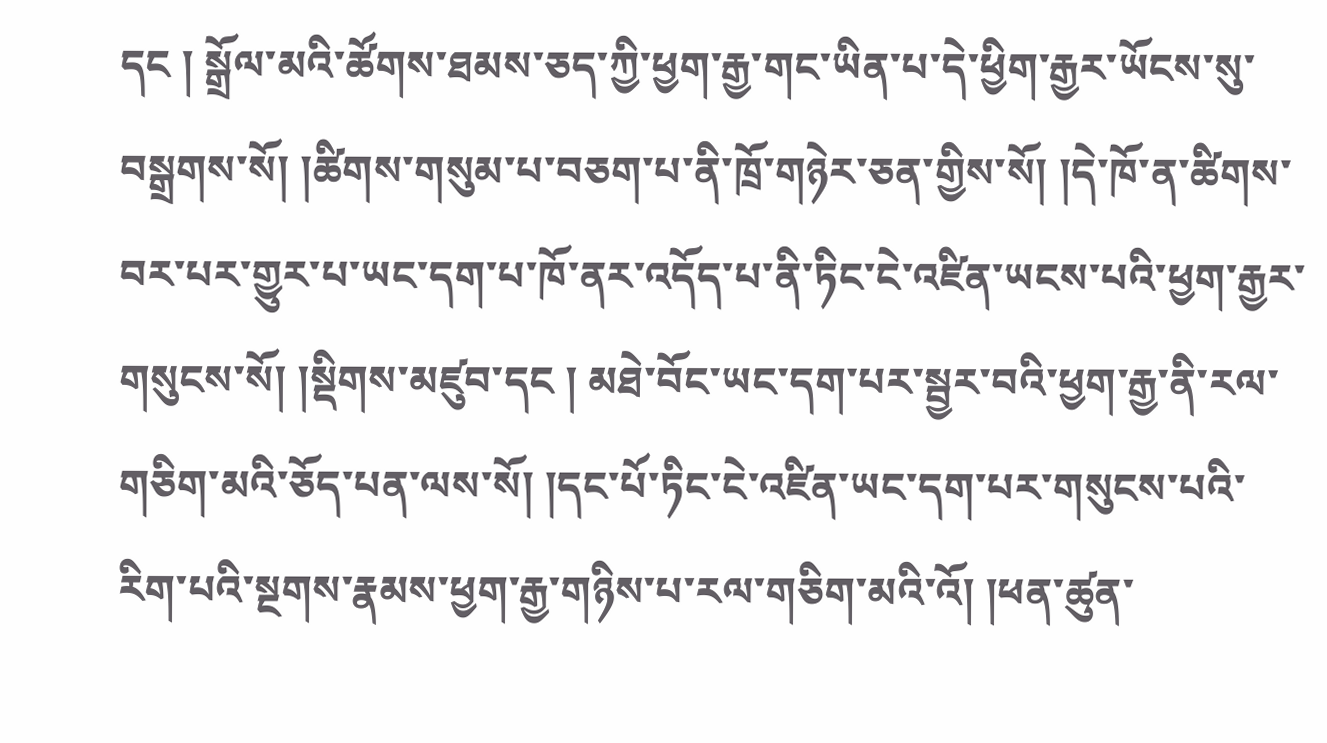དང ། སྒྲོལ་མའི་ཚོགས་ཐམས་ཅད་ཀྱི་ཕྱག་རྒྱ་གང་ཡིན་པ་དེ་ཕྱིག་རྒྱར་ཡོངས་སུ་བསྒྲགས་སོ། །ཚིགས་གསུམ་པ་བཅག་པ་ནི་ཁྲོ་གཉེར་ཅན་གྱིས་སོ། །དེ་ཁོ་ན་ཚིགས་བར་པར་གྱུར་པ་ཡང་དག་པ་ཁོ་ནར་འདོད་པ་ནི་ཏིང་ངེ་འཛིན་ཡངས་པའི་ཕྱག་རྒྱར་གསུངས་སོ། །སྡིགས་མཛུབ་དང ། མཐེ་བོང་ཡང་དག་པར་སྦྱར་བའི་ཕྱག་རྒྱ་ནི་རལ་གཅིག་མའི་ཅོད་པན་ལས་སོ། །དང་པོ་ཏིང་ངེ་འཛིན་ཡང་དག་པར་གསུངས་པའི་རིག་པའི་སྔགས་རྣམས་ཕྱག་རྒྱ་གཉིས་པ་རལ་གཅིག་མའི་འོ། །ཕན་ཚུན་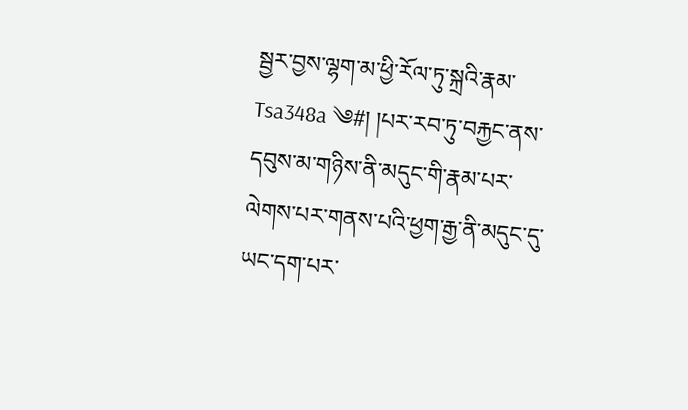སྦྱར་བྱས་ལྷག་མ་ཕྱི་རོལ་ཏུ་སྐྲའི་རྣམ་ Tsa348a ༄#། །པར་རབ་ཏུ་བརྐྱང་ནས་དབུས་མ་གཉིས་ནི་མདུང་གི་རྣམ་པར་ལེགས་པར་གནས་པའི་ཕྱག་རྒྱ་ནི་མདུང་དུ་ཡང་དག་པར་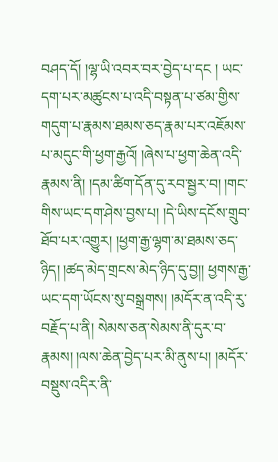བཤད་དོ། །ལྷ་ཡི་འབར་བར་བྱེད་པ་དང ། ཡང་དག་པར་མཚུངས་པ་འདི་བསྟན་པ་ཙམ་གྱིས་གདུག་པ་རྣམས་ཐམས་ཅད་རྣམ་པར་འཇོམས་པ་མདུང་གི་ཕྱག་རྒྱའོ། །ཞེས་པ་ཕྱག་ཆེན་འདི་རྣམས་ནི། །དམ་ཚིག་དོན་དུ་རབ་སྦྱར་བ། །གང་གིས་ཡང་དག་ཤེས་བྱས་པ། །དེ་ཡིས་དངོས་གྲུབ་ཐོབ་པར་འགྱུར། །ཕྱག་རྒྱ་ལྷག་མ་ཐམས་ཅད་ཉིད། །ཚད་མེད་གྲངས་མེད་ཉིད་དུ་བྱ།། ཕྱགས་རྒྱ་ཡང་དག་ཡོངས་སུ་བསྒྲགས། །མདོར་ན་འདི་རུ་བརྗོད་པ་ནི། སེམས་ཅན་སེམས་ནི་དུར་བ་རྣམས། །ལས་ཆེན་བྱེད་པར་མི་ནུས་པ། །མདོར་བསྡུས་འདིར་ནི་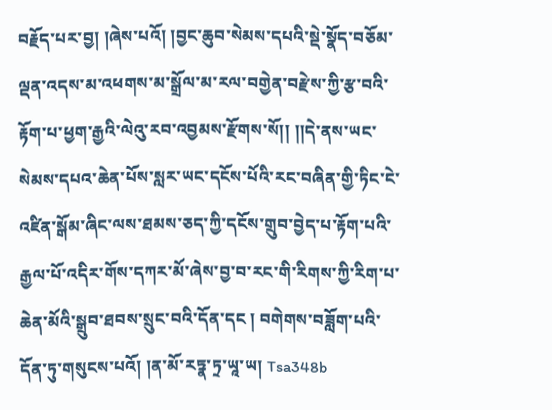བརྗོད་པར་བྱ། །ཞེས་པའོ། །བྱང་ཆུབ་སེམས་དཔའི་སྡེ་སྣོད་བཅོམ་ལྡན་འདས་མ་འཕགས་མ་སྒྲོལ་མ་རལ་བགྱེན་བརྫེས་ཀྱི་རྩ་བའི་རྟོག་པ་ཕྱག་རྒྱའི་ལེའུ་རབ་འབྱམས་རྫོགས་སོ།། །།དེ་ནས་ཡང་སེམས་དཔའ་ཆེན་པོས་སླར་ཡང་དངོས་པོའི་རང་བཞིན་གྱི་ཏིང་ངེ་འཛིན་སྒོམ་ཞིང་ལས་ཐམས་ཅད་ཀྱི་དངོས་གྲུབ་བྱེད་པ་རྟོག་པའི་རྒྱལ་པོ་འདིར་གོས་དཀར་མོ་ཞེས་བྱ་བ་རང་གི་རིགས་ཀྱི་རིག་པ་ཆེན་མོའི་སྒྲུབ་ཐབས་སྲུང་བའི་དོན་དང ། བགེགས་བཟློག་པའི་དོན་ཏུ་གསུངས་པའོ། །ན་མོ་རཏྣ་ཏྲ་ཡཱ་ཡ། Tsa348b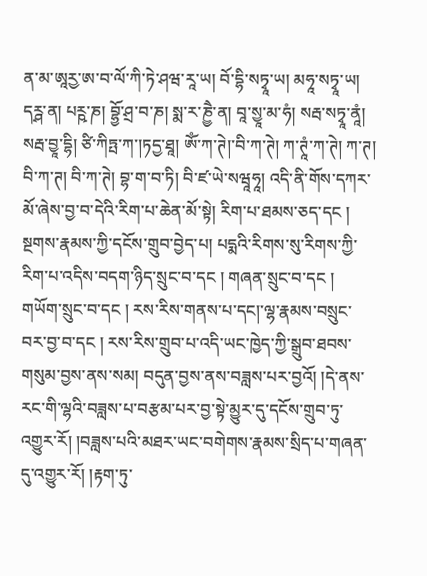ན་མ་ཨཱརྱ་ཨ་བ་ལོ་ཀི་ཏེ་ཤཝ་རཱ་ཡ། བོ་དྷི་སཏྭཱ་ཡ། མཧཱ་སཏྭཱ་ཡ། དཪྴ་ན། པཪྵ་ཎ། བྷྱོ་ཤྲ་བ་ཎ། སྨ་ར་ཎྱཻ་ན། བཱ་སྱཱ་མ་ཧཾ། སརྦ་སཏྭཱ་ནཱཾ། སརྦ་བྱཱ་དྷི། ཙི་ཀིཏྤ་ཀ་།ཏདྱ་ཐཱ། ཨོཾ་ཀ་ཊེ།་བི་ཀ་ཊེ། ཀ་ཊཱཾ་ཀ་ཊེ། ཀ་ཊ། བི་ཀ་ཊ། བི་ཀ་ཊེ། བྷ་ག་བ་ཏི། བི་ཛ་ཡེ་སཝཱཧཱ། འདི་ནི་གོས་དཀར་མོ་ཞེས་བྱ་བ་དེའི་རིག་པ་ཆེན་མོ་སྟེ། རིག་པ་ཐམས་ཅད་དང ། སྔགས་རྣམས་ཀྱི་དངོས་གྲུབ་བྱེད་པ། པདྨའི་རིགས་སུ་རིགས་ཀྱི་རིག་པ་འདིས་བདག་ཉིད་སྲུང་བ་དང ། གཞན་སྲུང་བ་དང ། གཡོག་སྲུང་བ་དང ། རས་རིས་གནས་པ་དང།་ལྷ་རྣམས་བསྲུང་བར་བྱ་བ་དང ། རས་རིས་གྲུབ་པ་འདི་ཡང་ཁྱེད་ཀྱི་སྒྲུབ་ཐབས་གསུམ་བྱས་ནས་སམ། བདུན་བྱས་ནས་བཟླས་པར་བྱའོ། །དེ་ནས་རང་གི་ལྷའི་བཟླས་པ་བརྩམ་པར་བྱ་སྟེ་མྱུར་དུ་དངོས་གྲུབ་ཏུ་འགྱུར་རོ། །བཟླས་པའི་མཐར་ཡང་བགེགས་རྣམས་སྲིད་པ་གཞན་དུ་འགྱུར་རོ། །རྟག་ཏུ་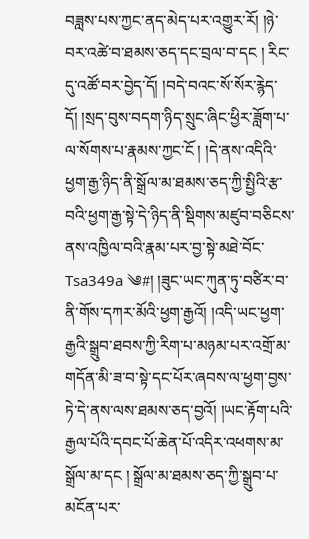བཟླས་པས་ཀྱང་ནད་མེད་པར་འགྱུར་རོ། །ཉེ་བར་འཚེ་བ་ཐམས་ཅད་དང་བྲལ་བ་དང ། རིང་དུ་འཚོ་བར་བྱེད་དོ། །བདེ་བའང་སོ་སོར་རྙེད་དོ། །སྲད་བུས་བདག་ཉིད་སྲུང་ཞིང་ཕྱིར་ཟློག་པ་ལ་སོགས་པ་རྣམས་ཀྱང་ངོ ། །དེ་ནས་འདིའི་ཕྱག་རྒྱ་ཉིད་ནི་སྒྲོལ་མ་ཐམས་ཅད་ཀྱི་སྤྱིའི་རྩ་བའི་ཕྱག་རྒྱ་སྟེ་དེ་ཉིད་ནི་སྡིགས་མཛུབ་བཅིངས་ནས་འཁྱིལ་བའི་རྣམ་པར་བྱ་སྟེ་མཐེ་བོང་ Tsa349a ༄#། །ཟུང་ཡང་ཀུན་ཏུ་བཙིར་བ་ནི་གོས་དཀར་མོའི་ཕྱག་རྒྱའོ། །འདི་ཡང་ཕྱག་རྒྱའི་སྒྲུབ་ཐབས་ཀྱི་རིག་པ་མཉམ་པར་འགྲོ་མ་གདོན་མི་ཟ་བ་སྟེ་དང་པོར་ཞབས་ལ་ཕྱག་བྱས་ཏེ་དེ་ནས་ལས་ཐམས་ཅད་བྱའོ། །ཡང་རྟོག་པའི་རྒྱལ་པོའི་དབང་པོ་ཆེན་པོ་འདིར་འཕགས་མ་སྒྲོལ་མ་དང ། སྒྲོལ་མ་ཐམས་ཅད་ཀྱི་སྒྲུབ་པ་མངོན་པར་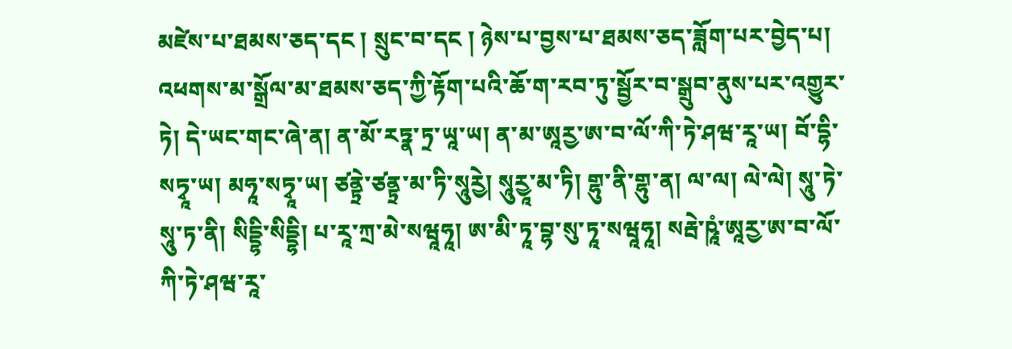མཛེས་པ་ཐམས་ཅད་དང ། སྲུང་བ་དང ། ཉེས་པ་བྱས་པ་ཐམས་ཅད་ཟློག་པར་བྱེད་པ། འཕགས་མ་སྒྲོལ་མ་ཐམས་ཅད་ཀྱི་རྟོག་པའི་ཆོ་ག་རབ་ཏུ་སྦྱོར་བ་སྒྲུབ་ནུས་པར་འགྱུར་ཏེ། དེ་ཡང་གང་ཞེ་ན། ན་མོ་རཏྣ་ཏྲ་ཡཱ་ཡ། ན་མ་ཨཱརྱ་ཨ་བ་ལོ་ཀི་ཏེ་ཤཝ་རཱ་ཡ། བོ་དྷི་སཏྭཱ་ཡ། མཧཱ་སཏྭཱ་ཡ། ཙནྟྲེ་ཙནྟྲ་མ་ཏི་སཱུརྱེ། སཱུརྱཱ་མ་ཏི། གྷུ་ནི་གྷུ་ན། ལ་ལ། ལེ་ལེ། སཱུ་ཏེ་སཱུ་ཏ་ནི། སིདྡྷི་སིདྡྷི། པ་རཱ་ཀྲ་མེ་སཝཱཧཱ། ཨ་མི་ཏཱ་བྷ་སུ་ཏཱ་སཝཱཧཱ། སརྦེ་ཥཱཾ་ཨཱརྱ་ཨ་བ་ལོ་ཀི་ཏེ་ཤཝ་རཱ་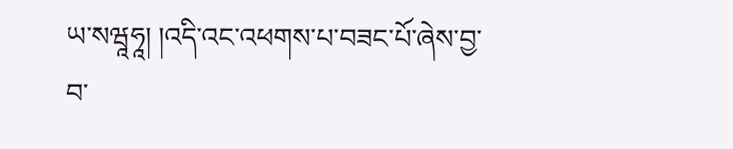ཡ་སཝཱཧཱ། །འདི་འང་འཕགས་པ་བཟང་པོ་ཞེས་བྱ་བ་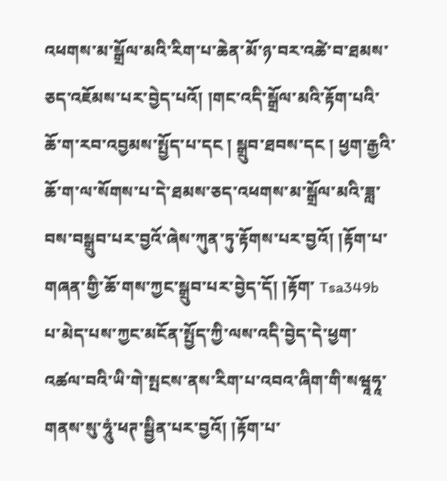འཕགས་མ་སྒྲོལ་མའི་རིག་པ་ཆེན་མོ་ཉ་བར་འཚེ་བ་ཐམས་ཅད་འཇོམས་པར་བྱེད་པའོ། །གང་འདི་སྒྲོལ་མའི་རྟོག་པའི་ཆོ་ག་རབ་འབྱམས་སྤྱོད་པ་དང ། སྒྲུབ་ཐབས་དང ། ཕྱག་རྒྱའི་ཆོ་ག་ལ་སོགས་པ་དེ་ཐམས་ཅད་འཕགས་མ་སྒྲོལ་མའི་ཟླ་བས་བསྒྲུབ་པར་བྱའོ་ཞེས་ཀུན་ཏུ་རྟོགས་པར་བྱའོ། །རྟོག་པ་གཞན་གྱི་ཆོ་གས་ཀྱང་སྒྲུབ་པར་བྱེད་དོ། །རྟོག་ Tsa349b པ་མེད་པས་ཀྱང་མངོན་སྤྱོད་ཀྱི་ལས་འདི་བྱེད་དེ་ཕྱག་འཚལ་བའི་ཡི་གེ་སྤངས་ནས་རིག་པ་འབའ་ཞིག་གི་སཝཱཧཱ་གནས་སུ་ཧཱུཾ་ཕཊ་སྦྱིན་པར་བྱའོ། །རྟོག་པ་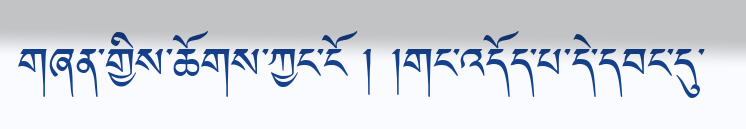གཞན་གྱིས་ཆོགས་ཀྱང་ངོ ། །གང་འདོད་པ་དེ་དབང་དུ་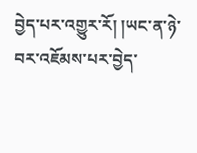བྱེད་པར་འགྱུར་རོ། །ཡང་ན་ཉེ་བར་འཇོམས་པར་བྱེད་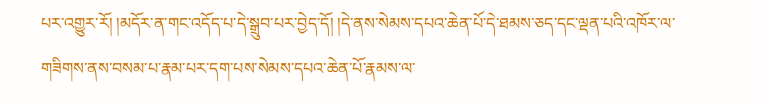པར་འགྱུར་རོ། །མདོར་ན་གང་འདོད་པ་དེ་སྒྲུབ་པར་བྱེད་དོ། །དེ་ནས་སེམས་དཔའ་ཆེན་པོ་དེ་ཐམས་ཅད་དང་ལྡན་པའི་འཁོར་ལ་གཟིགས་ནས་བསམ་པ་རྣམ་པར་དག་པས་སེམས་དཔའ་ཆེན་པོ་རྣམས་ལ་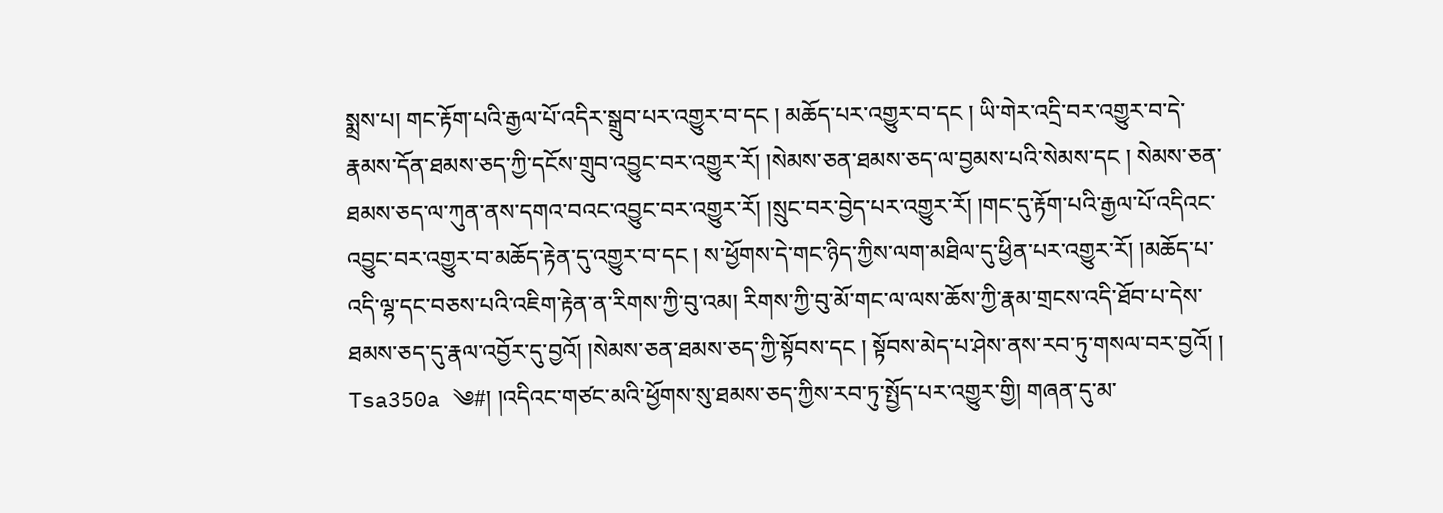སྨྲས་པ། གང་རྟོག་པའི་རྒྱལ་པོ་འདིར་སྒྲུབ་པར་འགྱུར་བ་དང ། མཆོད་པར་འགྱུར་བ་དང ། ཡི་གེར་འདྲི་བར་འགྱུར་བ་དེ་རྣམས་དོན་ཐམས་ཅད་ཀྱི་དངོས་གྲུབ་འབྱུང་བར་འགྱུར་རོ། །སེམས་ཅན་ཐམས་ཅད་ལ་བྱམས་པའི་སེམས་དང ། སེམས་ཅན་ཐམས་ཅད་ལ་ཀུན་ནས་དགའ་བའང་འབྱུང་བར་འགྱུར་རོ། །སྲུང་བར་བྱེད་པར་འགྱུར་རོ། །གང་དུ་རྟོག་པའི་རྒྱལ་པོ་འདིའང་འབྱུང་བར་འགྱུར་བ་མཆོད་རྟེན་དུ་འགྱུར་བ་དང ། ས་ཕྱོགས་དེ་གང་ཉིད་ཀྱིས་ལག་མཐིལ་དུ་ཕྱིན་པར་འགྱུར་རོ། །མཆོད་པ་འདི་ལྷ་དང་བཅས་པའི་འཇིག་རྟེན་ན་རིགས་ཀྱི་བུ་འམ། རིགས་ཀྱི་བུ་མོ་གང་ལ་ལས་ཆོས་ཀྱི་རྣམ་གྲངས་འདི་ཐོབ་པ་དེས་ཐམས་ཅད་དུ་རྣལ་འབྱོར་དུ་བྱའོ། །སེམས་ཅན་ཐམས་ཅད་ཀྱི་སྟོབས་དང ། སྟོབས་མེད་པ་ཤེས་ནས་རབ་ཏུ་གསལ་བར་བྱའོ། ། Tsa350a ༄#། །འདིའང་གཙང་མའི་ཕྱོགས་སུ་ཐམས་ཅད་ཀྱིས་རབ་ཏུ་སྤྱོད་པར་འགྱུར་གྱི། གཞན་དུ་མ་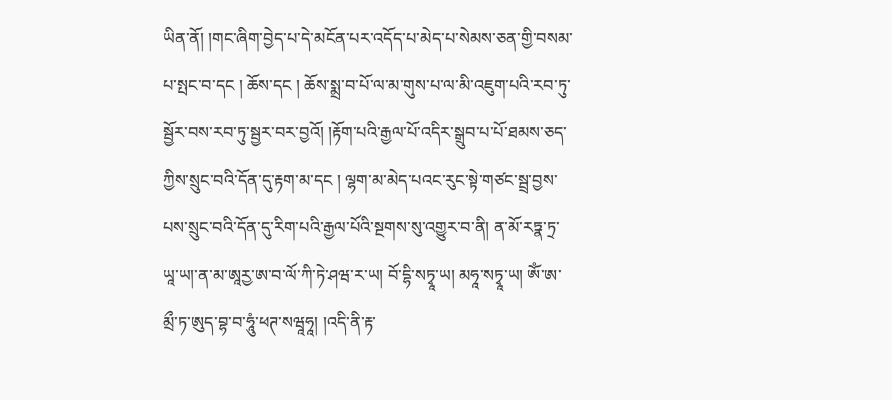ཡིན་ནོ། །གང་ཞིག་བྱེད་པ་དེ་མངོན་པར་འདོད་པ་མེད་པ་སེམས་ཅན་གྱི་བསམ་པ་སྤང་བ་དང ། ཆོས་དང ། ཆོས་སྨྲ་བ་པོ་ལ་མ་གུས་པ་ལ་མི་འཇུག་པའི་རབ་ཏུ་སྦྱོར་བས་རབ་ཏུ་སྦྱར་བར་བྱའོ། །རྟོག་པའི་རྒྱལ་པོ་འདིར་སྒྲུབ་པ་པོ་ཐམས་ཅད་ཀྱིས་སྲུང་བའི་དོན་དུ་རྟག་མ་དང ། ལྷག་མ་མེད་པའང་རུང་སྟེ་གཙང་སྦྲ་བྱས་པས་སྲུང་བའི་དོན་དུ་རིག་པའི་རྒྱལ་པོའི་སྔགས་སུ་འགྱུར་བ་ནི། ན་མོ་རཏྣ་ཏྲ་ཡཱ་ཡ།་ན་མ་ཨཱརྱ་ཨ་བ་ལོ་ཀི་ཏེ་ཤཝ་ར་ཡ། བོ་དྷི་སཏྭཱ་ཡ། མཧཱ་སཏྭཱ་ཡ། ཨོཾ་ཨ་མྲྀ་ཏ་ཨུད་བྷ་བ་ཧཱུཾ་ཕཊ་སཝཱཧཱ། །འདི་ནི་རྟ་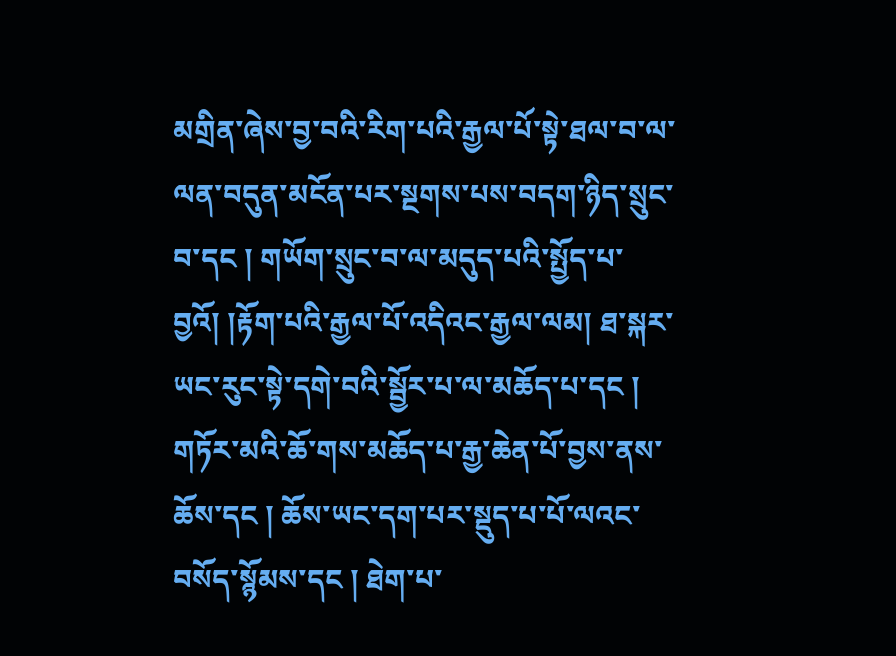མགྲིན་ཞེས་བྱ་བའི་རིག་པའི་རྒྱལ་པོ་སྟེ་ཐལ་བ་ལ་ལན་བདུན་མངོན་པར་སྔགས་པས་བདག་ཉིད་སྲུང་བ་དང ། གཡོག་སྲུང་བ་ལ་མདུད་པའི་སྤྱོད་པ་བྱའོ། །རྟོག་པའི་རྒྱལ་པོ་འདིའང་རྒྱལ་ལམ། ཐ་སྐར་ཡང་རུང་སྟེ་དགེ་བའི་སྦྱོར་པ་ལ་མཆོད་པ་དང ། གཏོར་མའི་ཆོ་གས་མཆོད་པ་རྒྱ་ཆེན་པོ་བྱས་ནས་ཆོས་དང ། ཆོས་ཡང་དག་པར་སྡུད་པ་པོ་ལའང་བསོད་སྙོམས་དང ། ཐེག་པ་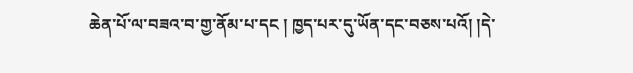ཆེན་པོ་ལ་བཟའ་བ་གྱ་ནོམ་པ་དང ། ཁྱད་པར་དུ་ཡོན་དང་བཅས་པའོ། །དེ་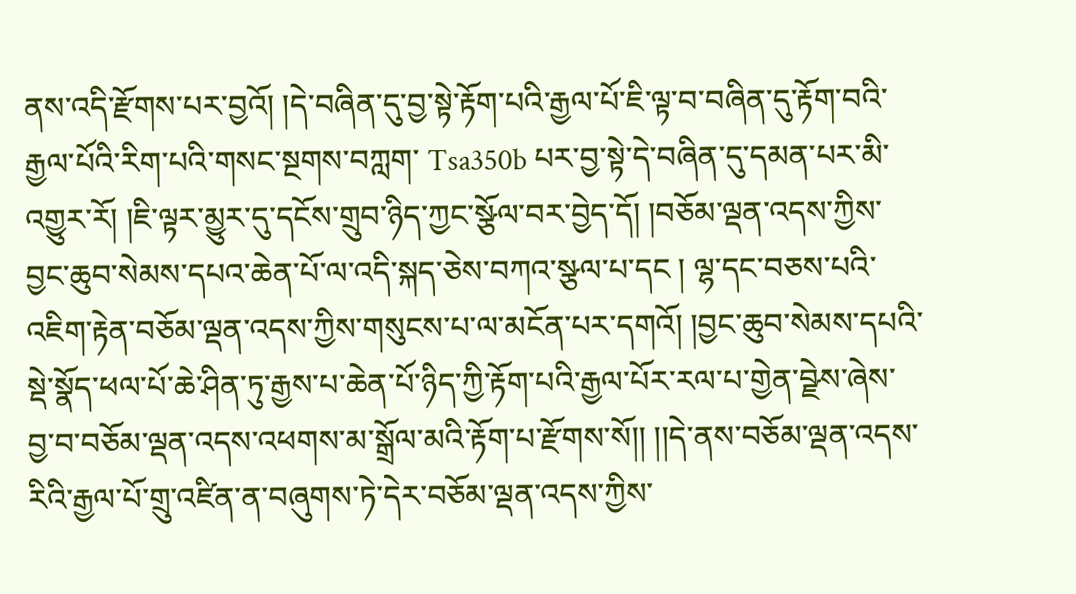ནས་འདི་རྫོགས་པར་བྱའོ། །དེ་བཞིན་དུ་བྱ་སྟེ་རྟོག་པའི་རྒྱལ་པོ་ཇི་ལྟ་བ་བཞིན་དུ་རྟོག་བའི་རྒྱལ་པོའི་རིག་པའི་གསང་སྔགས་བཀླག་ Tsa350b པར་བྱ་སྟེ་དེ་བཞིན་དུ་དམན་པར་མི་འགྱུར་རོ། །ཇི་ལྟར་མྱུར་དུ་དངོས་གྲུབ་ཉིད་ཀྱང་སྩོལ་བར་བྱེད་དོ། །བཅོམ་ལྡན་འདས་ཀྱིས་བྱང་ཆུབ་སེམས་དཔའ་ཆེན་པོ་ལ་འདི་སྐད་ཅེས་བཀའ་སྩལ་པ་དང ། ལྷ་དང་བཅས་པའི་འཇིག་རྟེན་བཅོམ་ལྡན་འདས་ཀྱིས་གསུངས་པ་ལ་མངོན་པར་དགའོ། །བྱང་ཆུབ་སེམས་དཔའི་སྡེ་སྣོད་ཕལ་པོ་ཆེ་ཤིན་ཏུ་རྒྱས་པ་ཆེན་པོ་ཉིད་ཀྱི་རྟོག་པའི་རྒྱལ་པོར་རལ་པ་གྱེན་བྫེས་ཞེས་བྱ་བ་བཅོམ་ལྡན་འདས་འཕགས་མ་སྒྲོལ་མའི་རྟོག་པ་རྫོགས་སོ།། །།དེ་ནས་བཅོམ་ལྡན་འདས་རིའི་རྒྱལ་པོ་གྲུ་འཛིན་ན་བཞུགས་ཏེ་དེར་བཅོམ་ལྡན་འདས་ཀྱིས་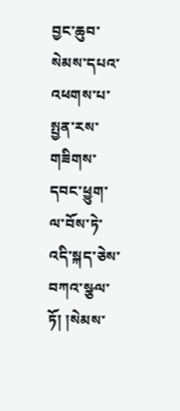བྱང་ཆུབ་སེམས་དཔའ་འཕགས་པ་སྤྱན་རས་གཟིགས་དབང་ཕྱུག་ལ་བོས་ཏེ་འདི་སྐད་ཅེས་བཀའ་སྩལ་ཏོ། །སེམས་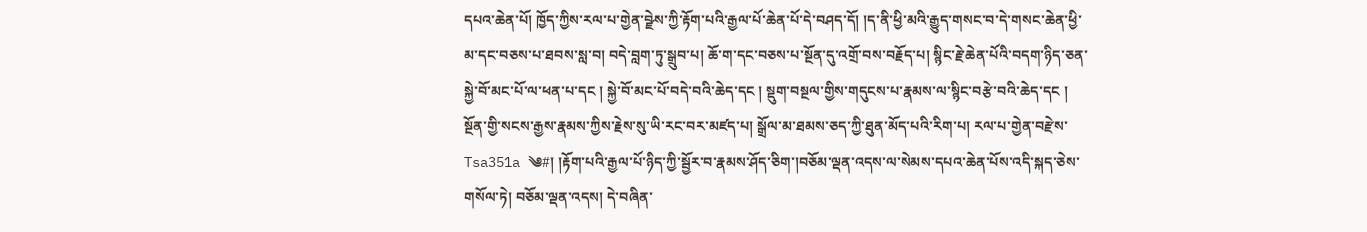དཔའ་ཆེན་པོ། ཁྱོད་ཀྱིས་རལ་པ་གྱེན་བྫེས་ཀྱི་རྟོག་པའི་རྒྱལ་པོ་ཆེན་པོ་དེ་བཤད་དོ། །ད་ནི་ཕྱི་མའི་རྒྱུད་གསང་བ་དེ་གསང་ཆེན་ཕྱི་མ་དང་བཅས་པ་ཐབས་སླ་བ། བདེ་བླག་ཏུ་སྒྲུབ་པ། ཆོ་ག་དང་བཅས་པ་སྔོན་དུ་འགྲོ་བས་བརྗོད་པ། སྙིང་རྗེ་ཆེན་པོའི་བདག་ཉིད་ཅན་སྐྱེ་བོ་མང་པོ་ལ་ཕན་པ་དང ། སྐྱེ་བོ་མང་པོ་བདེ་བའི་ཆེད་དང ། སྡུག་བསྔལ་གྱིས་གདུངས་པ་རྣམས་ལ་སྙིང་བརྩེ་བའི་ཆེད་དང ། སྔོན་གྱི་སངས་རྒྱས་རྣམས་ཀྱིས་རྗེས་སུ་ཡི་རང་བར་མཛད་པ། སྒྲོལ་མ་ཐམས་ཅད་ཀྱི་ཐུན་མོད་པའི་རིག་པ། རལ་པ་གྱེན་བརྫེས་ Tsa351a ༄#། །རྟོག་པའི་རྒྱལ་པོ་ཉིད་ཀྱི་སྦྱོར་བ་རྣམས་ཤོད་ཅིག་།བཅོམ་ལྡན་འདས་ལ་སེམས་དཔའ་ཆེན་པོས་འདི་སྐད་ཅེས་གསོལ་ཏེ། བཅོམ་ལྡན་འདས། དེ་བཞིན་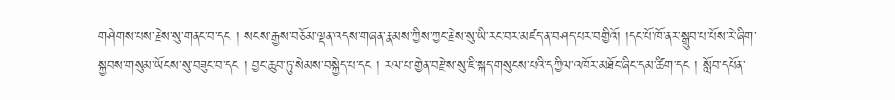གཤེགས་པས་རྗེས་སུ་གནང་བ་དང ། སངས་རྒྱས་བཅོམ་ལྡན་འདས་གཞན་རྣམས་ཀྱིས་ཀྱང་རྗེས་སུ་ཡི་རང་བར་མཛད་ན་བཤད་པར་བགྱིའོ། །དང་པོ་ཁོ་ནར་སྒྲུབ་པ་པོས་རེ་ཞིག་སྐྱབས་གསུམ་ཡོངས་སུ་བཟུང་བ་དང ། བྱང་ཆུབ་ཏུ་སེམས་བསྐྱེད་པ་དང ། རལ་པ་གྱེན་བརྫེས་སུ་ཇི་སྐད་གསུངས་པའི་དཀྱིལ་འཁོར་མཐོང་ཞིང་དམ་ཚིག་དང ། སློབ་དཔོན་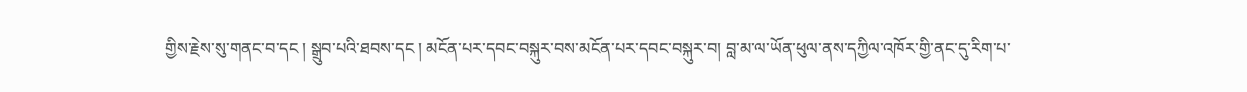གྱིས་རྗེས་སུ་གནང་བ་དང ། སྒྲུབ་པའི་ཐབས་དང ། མངོན་པར་དབང་བསྐུར་བས་མངོན་པར་དབང་བསྐུར་བ། བླ་མ་ལ་ཡོན་ཕུལ་ནས་དཀྱིལ་འཁོར་གྱི་ནང་དུ་རིག་པ་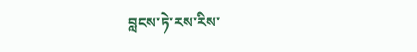བླངས་ཏེ་རས་རིས་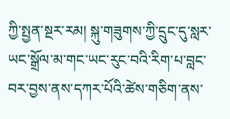ཀྱི་སྤྱན་སྔར་རམ། སྐུ་གཟུགས་ཀྱི་དྲུང་དུ་སླར་ཡང་སྒྲོལ་མ་གང་ཡང་རུང་བའི་རིག་པ་བླང་བར་བྱས་ནས་དཀར་པོའི་ཚེས་གཅིག་ནས་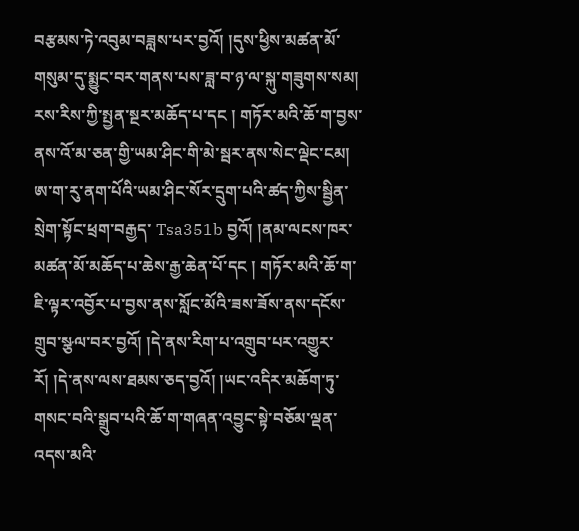བརྩམས་ཏེ་འབུམ་བཟླས་པར་བྱའོ། །དུས་ཕྱིས་མཚན་མོ་གསུམ་དུ་སྨྱུང་བར་གནས་པས་ཟླ་བ་ཉ་ལ་སྐུ་གཟུགས་སམ། རས་རིས་ཀྱི་སྤྱན་སྔར་མཆོད་པ་དང ། གཏོར་མའི་ཆོ་ག་བྱས་ནས་འོ་མ་ཅན་གྱི་ཡམ་ཤིང་གི་མེ་སྦར་ནས་སེང་ལྡེང་ངམ། ཨ་ག་རུ་ནག་པོའི་ཡམ་ཤིང་སོར་དྲུག་པའི་ཚད་ཀྱིས་སྦྱིན་སྲེག་སྟོང་ཕྲག་བརྒྱད་ Tsa351b བྱའོ། །ནམ་ལངས་ཁར་མཚན་མོ་མཆོད་པ་ཆེས་རྒྱ་ཆེན་པོ་དང ། གཏོར་མའི་ཆོ་ག་ཇི་ལྟར་འབྱོར་པ་བྱས་ནས་སློང་མོའི་ཟས་ཟོས་ནས་དངོས་གྲུབ་སྩལ་བར་བྱའོ། །དེ་ནས་རིག་པ་འགྲུབ་པར་འགྱུར་རོ། །དེ་ནས་ལས་ཐམས་ཅད་བྱའོ། །ཡང་འདིར་མཆོག་ཏུ་གསང་བའི་སྒྲུབ་པའི་ཆོ་ག་གཞན་འབྱུང་སྟེ་བཅོམ་ལྡན་འདས་མའི་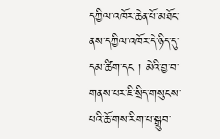དཀྱིལ་འཁོར་ཆེན་པོ་མཐོང་ནས་དཀྱིལ་འཁོར་དེ་ཉིད་དུ་དམ་ཚིག་དང ། མེའི་བྱ་བ་གནས་པར་ཇི་སྲིད་གསུངས་པའི་ཆོ་གས་རིག་པ་སྒྲུབ་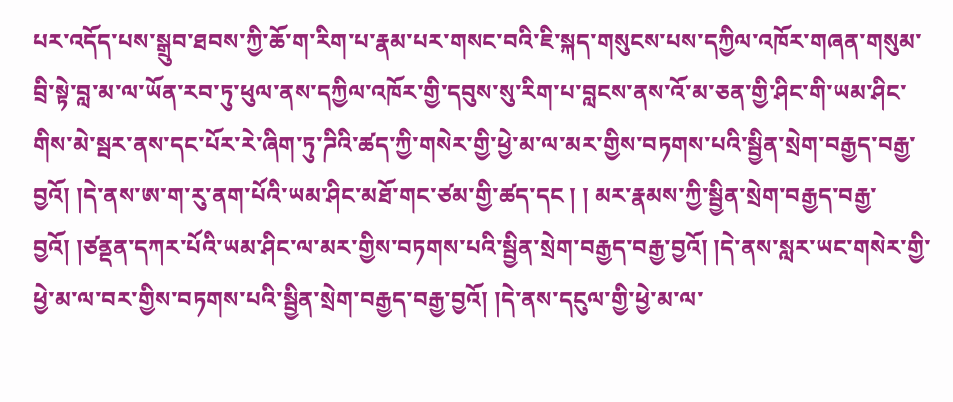པར་འདོད་པས་སྒྲུབ་ཐབས་ཀྱི་ཆོ་ག་རིག་པ་རྣམ་པར་གསང་བའི་ཇི་སྐད་གསུངས་པས་དཀྱིལ་འཁོར་གཞན་གསུམ་བྲི་སྟེ་བླ་མ་ལ་ཡོན་རབ་ཏུ་ཕུལ་ནས་དཀྱིལ་འཁོར་གྱི་དབུས་སུ་རིག་པ་བླངས་ནས་འོ་མ་ཅན་གྱི་ཤིང་གི་ཡམ་ཤིང་གིས་མེ་སྦར་ནས་དང་པོར་རེ་ཞིག་ཏུ་ཌིའི་ཚད་ཀྱི་གསེར་གྱི་ཕྱེ་མ་ལ་མར་གྱིས་བཏགས་པའི་སྦྱིན་སྲེག་བརྒྱད་བརྒྱ་བྱའོ། །དེ་ནས་ཨ་ག་རུ་ནག་པོའི་ཡམ་ཤིང་མཐོ་གང་ཙམ་གྱི་ཚད་དང ། ། མར་རྣམས་ཀྱི་སྦྱིན་སྲེག་བརྒྱད་བརྒྱ་བྱའོ། །ཙནྡན་དཀར་པོའི་ཡམ་ཤིང་ལ་མར་གྱིས་བཏགས་པའི་སྦྱིན་སྲེག་བརྒྱད་བརྒྱ་བྱའོ། །དེ་ནས་སླར་ཡང་གསེར་གྱི་ཕྱེ་མ་ལ་བར་གྱིས་བཏགས་པའི་སྦྱིན་སྲེག་བརྒྱད་བརྒྱ་བྱའོ། །དེ་ནས་དངུལ་གྱི་ཕྱེ་མ་ལ་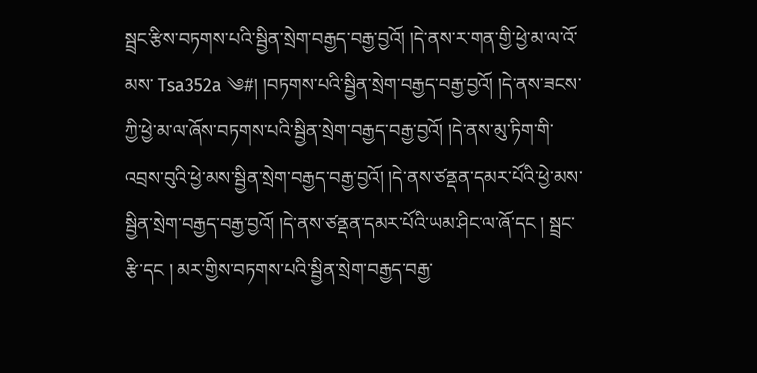སྦྲང་རྩིས་བཏགས་པའི་སྦྱིན་སྲེག་བརྒྱད་བརྒྱ་བྱའོ། །དེ་ནས་ར་གན་གྱི་ཕྱེ་མ་ལ་འོ་མས་ Tsa352a ༄#། །བཏགས་པའི་སྦྱིན་སྲེག་བརྒྱད་བརྒྱ་བྱའོ། །དེ་ནས་ཟངས་ཀྱི་ཕྱེ་མ་ལ་ཞོས་བཏགས་པའི་སྦྱིན་སྲེག་བརྒྱད་བརྒྱ་བྱའོ། །དེ་ནས་མུ་ཏིག་གི་འབྲས་བུའི་ཕྱེ་མས་སྦྱིན་སྲེག་བརྒྱད་བརྒྱ་བྱའོ། །དེ་ནས་ཙནྡན་དམར་པོའི་ཕྱེ་མས་སྦྱིན་སྲེག་བརྒྱད་བརྒྱ་བྱའོ། །དེ་ནས་ཙནྡན་དམར་པོའི་ཡམ་ཤིང་ལ་ཞོ་དང ། སྦྲང་རྩི་དང ། མར་གྱིས་བཏགས་པའི་སྦྱིན་སྲེག་བརྒྱད་བརྒྱ་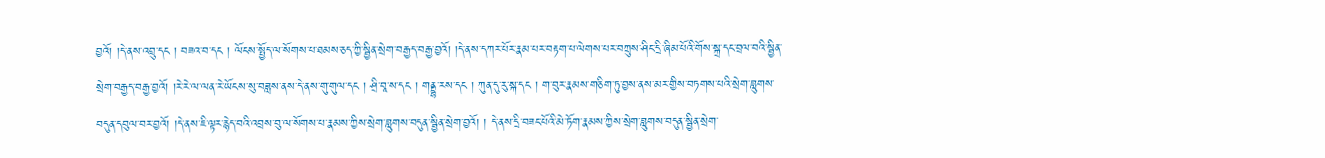བྱའོ། །དེ་ནས་འབྲུ་དང ། བཟའ་བ་དང ། ལོངས་སྤྱོད་ལ་སོགས་པ་ཐམས་ཅད་ཀྱི་སྦྱིན་སྲེག་བརྒྱད་བརྒྱ་བྱའོ། །དེ་ནས་དཀར་པོར་རྣམ་པར་བརྟག་པ་ལེགས་པར་བཀྲུས་ཤིང་དྲི་ཞིམ་པོའི་གོས་སྐྲ་དང་བྲལ་བའི་སྦྱིན་སྲེག་བརྒྱད་བརྒྱ་བྱའོ། །རེ་རེ་ལ་ལན་རེ་ཡོངས་སུ་བཟླས་ནས་དེ་ནས་གུ་གུལ་དང ། ཤྲི་བཱ་ས་དང ། གནྡྷ་རས་དང ། ཀུན་དུ་རུ་སྐ་དང ། ག་བུར་རྣམས་གཅིག་ཏུ་བྱས་ནས་མར་གྱིས་བཏགས་པའི་སྲེག་བླུགས་བདུན་དབུལ་བར་བྱའོ། །དེ་ནས་ཇི་ལྟར་རྙེད་བའི་འབྲས་བུ་ལ་སོགས་པ་རྣམས་ཀྱིས་སྲེག་བླུགས་བདུན་སྦྱིན་སྲེག་བྱའོ། ། དེ་ནས་དྲི་བཟང་པོའི་མེ་ཏོག་རྣམས་ཀྱིས་སྲེག་བླུགས་བདུན་སྦྱིན་སྲེག་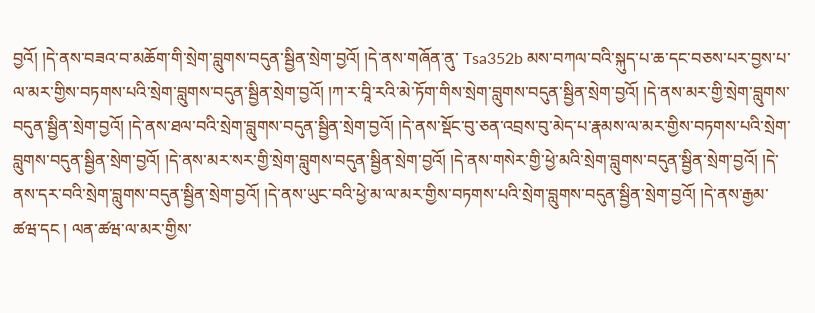བྱའོ། །དེ་ནས་བཟའ་བ་མཆོག་གི་སྲེག་བླུགས་བདུན་སྦྱིན་སྲེག་བྱའོ། །དེ་ནས་གཞོན་ནུ་ Tsa352b མས་བཀལ་བའི་སྐུད་པ་ཆ་དང་བཅས་པར་བྱས་པ་ལ་མར་གྱིས་བཏགས་པའི་སྲེག་བླུགས་བདུན་སྦྱིན་སྲེག་བྱའོ། །ཀ་ར་བཱི་རའི་མེ་ཏོག་གིས་སྲེག་བླུགས་བདུན་སྦྱིན་སྲེག་བྱའོ། །དེ་ནས་མར་གྱི་སྲེག་བླུགས་བདུན་སྦྱིན་སྲེག་བྱའོ། །དེ་ནས་ཐལ་བའི་སྲེག་བླུགས་བདུན་སྦྱིན་སྲེག་བྱའོ། །དེ་ནས་སྡོང་བུ་ཅན་འབྲས་བུ་མེད་པ་རྣམས་ལ་མར་གྱིས་བཏགས་པའི་སྲེག་བླུགས་བདུན་སྦྱིན་སྲེག་བྱའོ། །དེ་ནས་མར་སར་གྱི་སྲེག་བླུགས་བདུན་སྦྱིན་སྲེག་བྱའོ། །དེ་ནས་གསེར་གྱི་ཕྱེ་མའི་སྲེག་བླུགས་བདུན་སྦྱིན་སྲེག་བྱའོ། །དེ་ནས་དར་བའི་སྲེག་བླུགས་བདུན་སྦྱིན་སྲེག་བྱའོ། །དེ་ནས་ཡུང་བའི་ཕྱེ་མ་ལ་མར་གྱིས་བཏགས་པའི་སྲེག་བླུགས་བདུན་སྦྱིན་སྲེག་བྱའོ། །དེ་ནས་རྒྱམ་ཚཝ་དང ། ལན་ཚཝ་ལ་མར་གྱིས་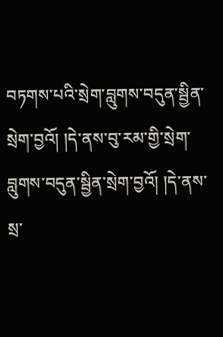བཏགས་པའི་སྲེག་བླུགས་བདུན་སྦྱིན་སྲེག་བྱའོ། །དེ་ནས་བུ་རམ་གྱི་སྲེག་བླུགས་བདུན་སྦྱིན་སྲེག་བྱའོ། །དེ་ནས་སྲ་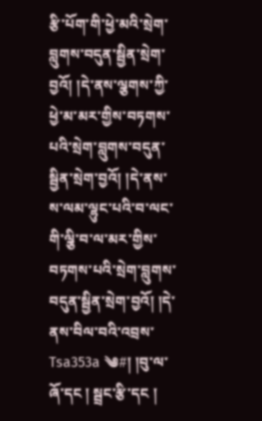རྩི་པོག་གི་ཕྱེ་མའི་སྲེག་བླུགས་བདུན་སྦྱིན་སྲེག་བྱའོ། །དེ་ནས་ལྕགས་ཀྱི་ཕྱེ་མ་མར་གྱིས་བཏགས་པའི་སྲེག་བླུགས་བདུན་སྦྱིན་སྲེག་བྱའོ། །དེ་ནས་ས་ལམ་ལྷུང་པའི་བ་ལང་གི་ལྕི་བ་ལ་མར་གྱིས་བཏགས་པའི་སྲེག་བླུགས་བདུན་སྦྱིན་སྲེག་བྱའོ། །དེ་ནས་བིལ་བའི་འབྲས་ Tsa353a ༄#། །བུ་ལ་ཞོ་དང ། སྦྲང་རྩི་དང །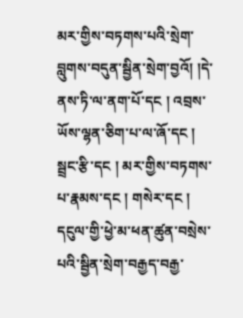མར་གྱིས་བཏགས་པའི་སྲེག་བླུགས་བདུན་སྦྱིན་སྲེག་བྱའོ། །དེ་ནས་ཏི་ལ་ནག་པོ་དང ། འབྲས་ཡོས་ལྷན་ཅིག་པ་ལ་ཞོ་དང ། སྦྲང་རྩི་དང ། མར་གྱིས་བཏགས་པ་རྣམས་དང ། གསེར་དང ། དངུལ་གྱི་ཕྱེ་མ་ཕན་ཚུན་བསྲེས་པའི་སྦྱིན་སྲེག་བརྒྱད་བརྒྱ་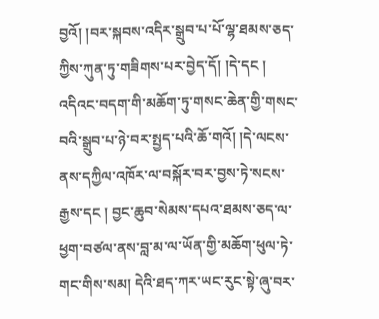བྱའོ། །བར་སྐབས་འདིར་སྒྲུབ་པ་པོ་ལྷ་ཐམས་ཅད་ཀྱིས་ཀུན་ཏུ་གཟིགས་པར་བྱེད་དོ། །དེ་དང ། འདིའང་བདག་གི་མཆོག་ཏུ་གསང་ཆེན་གྱི་གསང་བའི་སྒྲུབ་པ་ཉེ་བར་སྤྱད་པའི་ཆོ་གའོ། །དེ་ལངས་ནས་དཀྱིལ་འཁོར་ལ་བསྐོར་བར་བྱས་ཏེ་སངས་རྒྱས་དང ། བྱང་ཆུབ་སེམས་དཔའ་ཐམས་ཅད་ལ་ཕྱག་བཙལ་ནས་བླ་མ་ལ་ཡོན་གྱི་མཆོག་ཕུལ་ཏེ་གང་གིས་སམ། དེའི་ཐད་ཀར་ཡང་རུང་སྟེ་ཞུ་བར་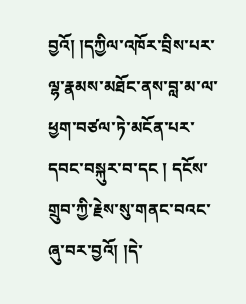བྱའོ། །དཀྱིལ་འཁོར་བྲིས་པར་ལྷ་རྣམས་མཐོང་ནས་བླ་མ་ལ་ཕྱག་བཙལ་ཏེ་མངོན་པར་དབང་བསྐུར་བ་དང ། དངོས་གྲུབ་ཀྱི་རྗེས་སུ་གནང་བའང་ཞུ་བར་བྱའོ། །དེ་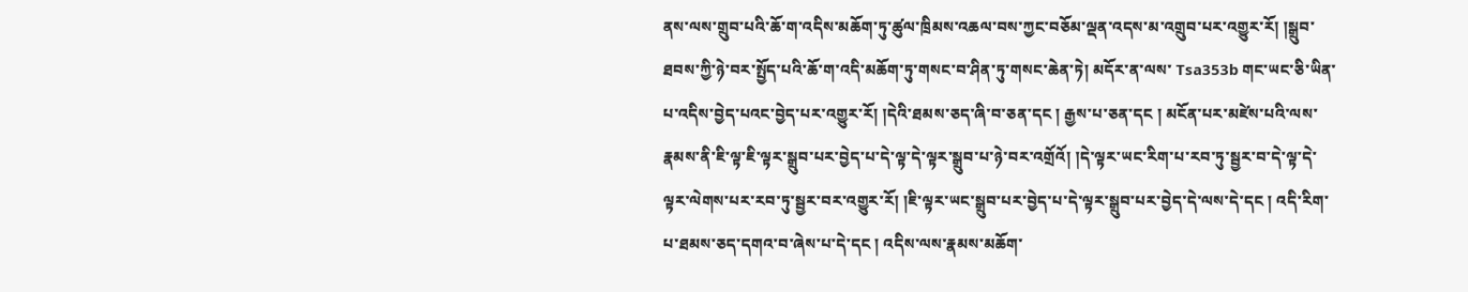ནས་ལས་གྲུབ་པའི་ཆོ་ག་འདིས་མཆོག་ཏུ་ཚུལ་ཁྲིམས་འཆལ་བས་ཀྱང་བཅོམ་ལྡན་འདས་མ་འགྲུབ་པར་འགྱུར་རོ། །སྒྲུབ་ཐབས་ཀྱི་ཉེ་བར་སྤྱོད་པའི་ཆོ་ག་འདི་མཆོག་ཏུ་གསང་བ་ཤིན་ཏུ་གསང་ཆེན་ཏེ། མདོར་ན་ལས་ Tsa353b གང་ཡང་ཅི་ཡིན་པ་འདིས་བྱེད་པའང་བྱེད་པར་འགྱུར་རོ། །དེའི་ཐམས་ཅད་ཞི་བ་ཅན་དང ། རྒྱས་པ་ཅན་དང ། མངོན་པར་མཛེས་པའི་ལས་རྣམས་ནི་ཇི་ལྟ་ཇི་ལྟར་སྒྲུབ་པར་བྱེད་པ་དེ་ལྟ་དེ་ལྟར་སྒྲུབ་པ་ཉེ་བར་འགྲོའོ། །དེ་ལྟར་ཡང་རིག་པ་རབ་ཏུ་སྦྱར་བ་དེ་ལྟ་དེ་ལྟར་ལེགས་པར་རབ་ཏུ་སྦྱར་བར་འགྱུར་རོ། །ཇི་ལྟར་ཡང་སྒྲུབ་པར་བྱེད་པ་དེ་ལྟར་སྒྲུབ་པར་བྱེད་དེ་ལས་དེ་དང ། འདི་རིག་པ་ཐམས་ཅད་དགའ་བ་ཞེས་པ་དེ་དང ། འདིས་ལས་རྣམས་མཆོག་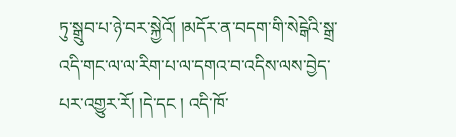ཏུ་སྒྲུབ་པ་ཉེ་བར་སྐྱེའོ། །མདོར་ན་བདག་གི་སེངྒེའི་སྒྲ་འདི་གང་ལ་ལ་རིག་པ་ལ་དགའ་བ་འདིས་ལས་བྱེད་པར་འགྱུར་རོ། །དེ་དང ། འདི་ཁོ་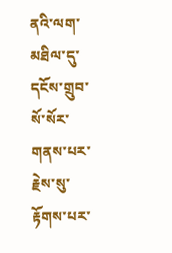ནའི་ལག་མཐིལ་དུ་དངོས་གྲུབ་སོ་སོར་གནས་པར་རྗེས་སུ་རྟོགས་པར་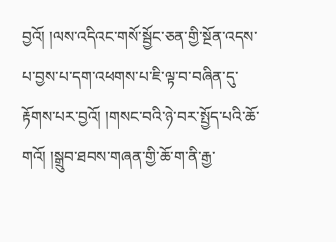བྱའོ། །ལས་འདིའང་གསོ་སྦྱོང་ཅན་གྱི་སྔོན་འདས་པ་བྱས་པ་དག་འཕགས་པ་ཇི་ལྟ་བ་བཞིན་དུ་རྟོགས་པར་བྱའོ། །གསང་བའི་ཉེ་བར་སྤྱོད་པའི་ཆོ་གའོ། །སྒྲུབ་ཐབས་གཞན་གྱི་ཆོ་ག་ནི་རྒྱ་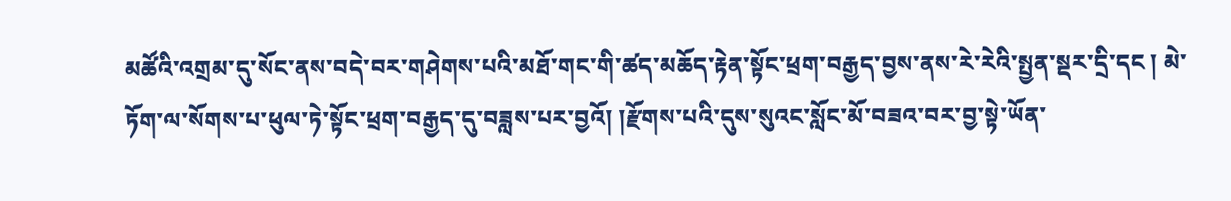མཚོའི་འགྲམ་དུ་སོང་ནས་བདེ་བར་གཤེགས་པའི་མཐོ་གང་གི་ཚད་མཆོད་རྟེན་སྟོང་ཕྲག་བརྒྱད་བྱས་ནས་རེ་རེའི་སྤྱན་སྡར་དྲི་དང ། མེ་ཏོག་ལ་སོགས་པ་ཕུལ་ཏེ་སྟོང་ཕྲག་བརྒྱད་དུ་བཟླས་པར་བྱའོ། །རྫོགས་པའི་དུས་སུའང་སློང་མོ་བཟའ་བར་བྱ་སྟེ་ཡོན་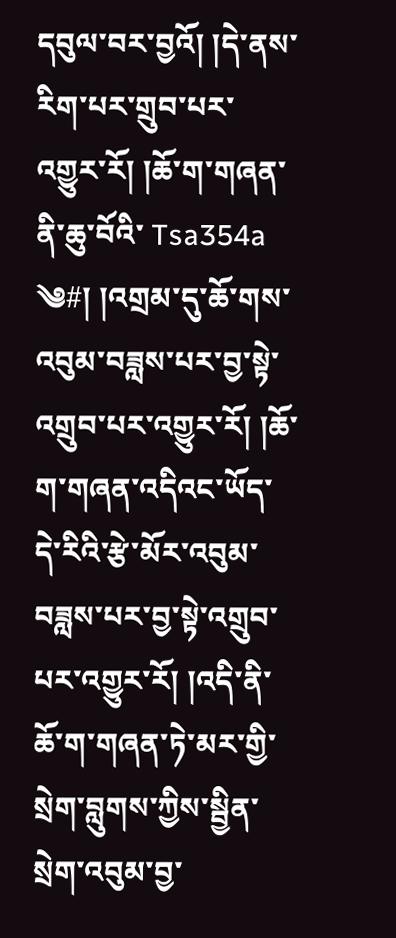དབུལ་བར་བྱའོ། །དེ་ནས་རིག་པར་གྲུབ་པར་འགྱུར་རོ། །ཆོ་ག་གཞན་ནི་ཆུ་བོའི་ Tsa354a ༄#། །འགྲམ་དུ་ཆོ་གས་འབུམ་བཟླས་པར་བྱ་སྟེ་འགྲུབ་པར་འགྱུར་རོ། །ཆོ་ག་གཞན་འདིའང་ཡོད་དེ་རིའི་རྩེ་མོར་འབུམ་བཟླས་པར་བྱ་སྟེ་འགྲུབ་པར་འགྱུར་རོ། །འདི་ནི་ཆོ་ག་གཞན་ཏེ་མར་གྱི་སྲེག་བླུགས་ཀྱིས་སྦྱིན་སྲེག་འབུམ་བྱ་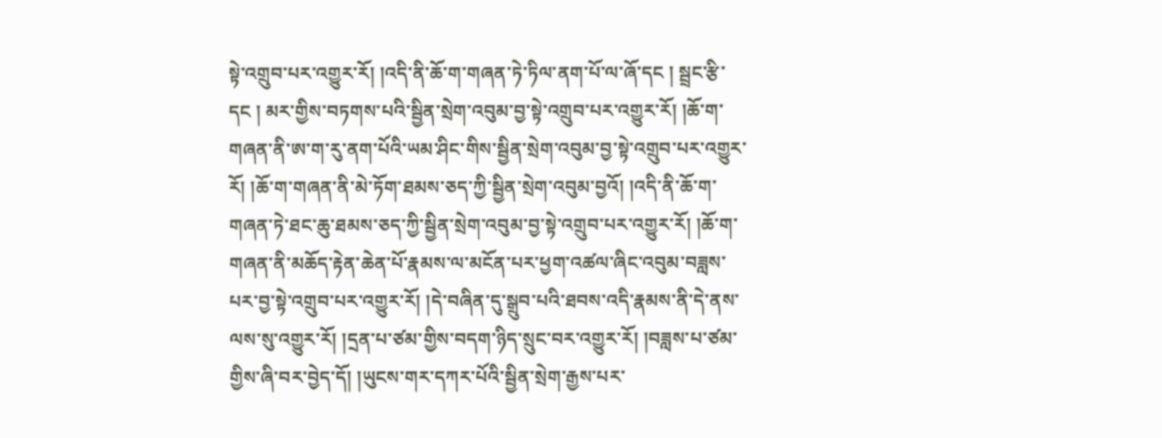སྟེ་འགྲུབ་པར་འགྱུར་རོ། །འདི་ནི་ཆོ་ག་གཞན་ཏེ་ཏིལ་ནག་པོ་ལ་ཞོ་དང ། སྦྲང་རྩི་དང ། མར་གྱིས་བཏགས་པའི་སྦྱིན་སྲེག་འབུམ་བྱ་སྟེ་འགྲུབ་པར་འགྱུར་རོ། །ཆོ་ག་གཞན་ནི་ཨ་ག་རུ་ནག་པོའི་ཡམ་ཤིང་གིས་སྦྱིན་སྲེག་འབུམ་བྱ་སྟེ་འགྲུབ་པར་འགྱུར་རོ། །ཆོ་ག་གཞན་ནི་མེ་ཏོག་ཐམས་ཅད་ཀྱི་སྦྱིན་སྲེག་འབུམ་བྱའོ། །འདི་ནི་ཆོ་ག་གཞན་ཏེ་ཐང་ཆུ་ཐམས་ཅད་ཀྱི་སྦྱིན་སྲེག་འབུམ་བྱ་སྟེ་འགྲུབ་པར་འགྱུར་རོ། །ཆོ་ག་གཞན་ནི་མཆོད་རྟེན་ཆེན་པོ་རྣམས་ལ་མངོན་པར་ཕྱག་འཚལ་ཞིང་འབུམ་བཟླས་པར་བྱ་སྟེ་འགྲུབ་པར་འགྱུར་རོ། །དེ་བཞིན་དུ་སྒྲུབ་པའི་ཐབས་འདི་རྣམས་ནི་དེ་ནས་ལས་སུ་འགྱུར་རོ། །དྲན་པ་ཙམ་གྱིས་བདག་ཉིད་སྲུང་བར་འགྱུར་རོ། །བཟླས་པ་ཙམ་གྱིས་ཞི་བར་བྱེད་དོ། །ཡུངས་གར་དཀར་པོའི་སྦྱིན་སྲེག་རྒྱས་པར་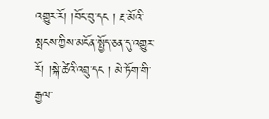འགྱུར་རོ། །བོང་བུ་དང ། རྔ་མོའི་སྤངས་ཀྱིས་མངོན་སྤྱོད་ཅན་དུ་འགྱུར་རོ། །སྐེ་ཚེའི་འབྲུ་དང ། མེ་ཏོག་གི་རྒྱལ་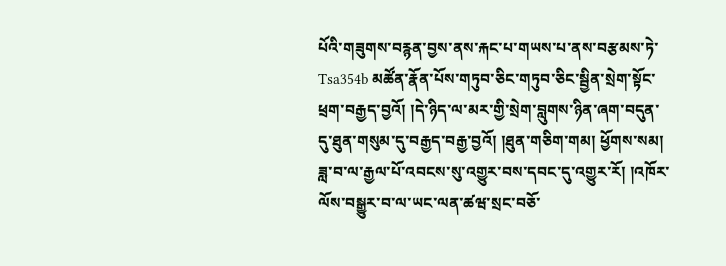པོའི་གཟུགས་བརྙན་བྱས་ནས་རྐང་པ་གཡས་པ་ནས་བརྩམས་ཏེ་ Tsa354b མཚོན་རྣོན་པོས་གཏུབ་ཅིང་གཏུབ་ཅིང་སྦྱིན་སྲེག་སྟོང་ཕྲག་བརྒྱད་བྱའོ། །དེ་ཉིད་ལ་མར་གྱི་སྲེག་བླུགས་ཉིན་ཞག་བདུན་དུ་ཐུན་གསུམ་དུ་བརྒྱད་བརྒྱ་བྱའོ། །ཐུན་གཅིག་གམ། ཕྱོགས་སམ། ཟླ་བ་ལ་རྒྱལ་པོ་འབངས་སུ་འགྱུར་བས་དབང་དུ་འགྱུར་རོ། །འཁོར་ལོས་བསྒྱུར་བ་ལ་ཡང་ལན་ཚཝ་སྲང་བཅོ་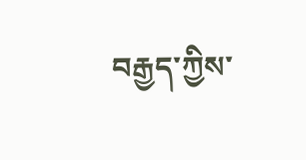བརྒྱད་ཀྱིས་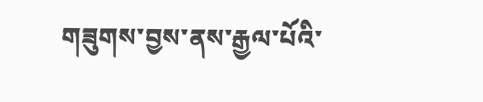གཟུགས་བྱས་ནས་རྒྱལ་པོའི་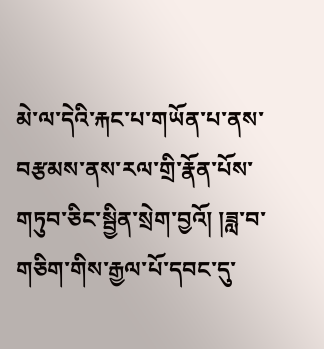མེ་ལ་དེའི་རྐང་པ་གཡོན་པ་ནས་བརྩམས་ནས་རལ་གྲི་རྣོན་པོས་གཏུབ་ཅིང་སྦྱིན་སྲེག་བྱའོ། །ཟླ་བ་གཅིག་གིས་རྒྱལ་པོ་དབང་དུ་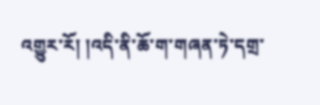འགྱུར་རོ། །འདི་ནི་ཆོ་ག་གཞན་ཏེ་དགྲ་